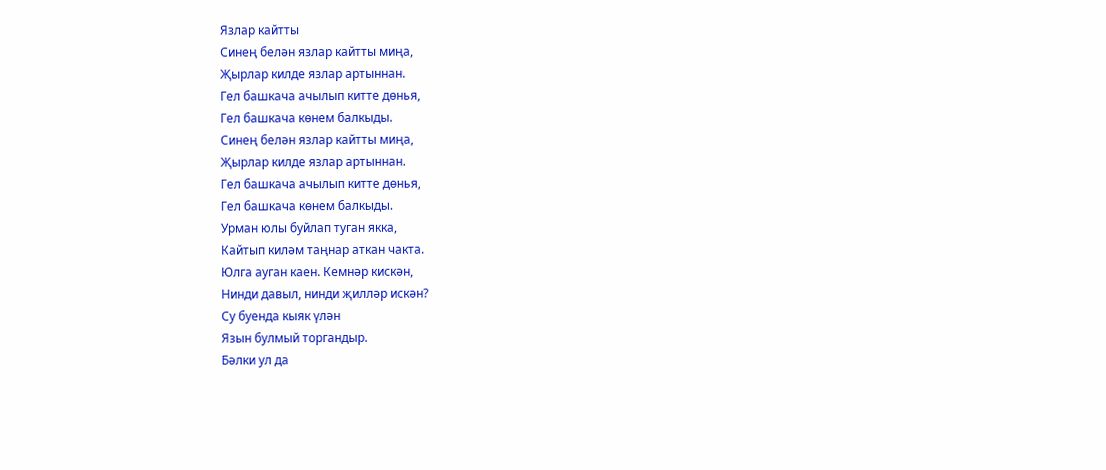Язлар кайтты
Синең белән язлар кайтты миңа,
Җырлар килде язлар артыннан.
Гел башкача ачылып китте дөнья,
Гел башкача көнем балкыды.
Синең белән язлар кайтты миңа,
Җырлар килде язлар артыннан.
Гел башкача ачылып китте дөнья,
Гел башкача көнем балкыды.
Урман юлы буйлап туган якка,
Кайтып киләм таңнар аткан чакта.
Юлга ауган каен. Кемнәр кискән,
Нинди давыл, нинди җилләр искән?
Су буенда кыяк үлән
Язын булмый торгандыр.
Бәлки ул да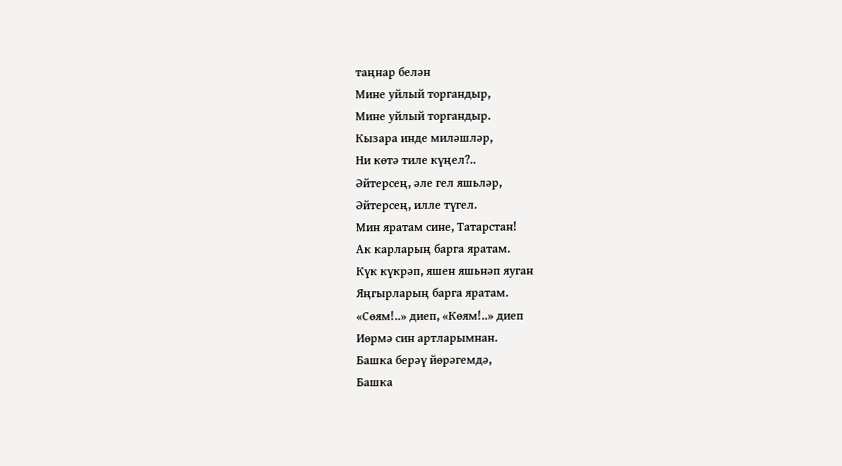таңнар белән
Мине уйлый торгандыр,
Мине уйлый торгандыр.
Кызара инде миләшләр,
Ни көтә тиле күңел?..
Әйтерсең, әле гел яшьләр,
Әйтерсең, илле түгел.
Мин яратам сине, Татарстан!
Ак карларың барга яратам.
Күк күкрәп, яшен яшьнәп яуган
Яңгырларың барга яратам.
«Сөям!..» диеп, «Көям!..» диеп
Иөрмә син артларымнан.
Башка берәү йөрәгемдә,
Башка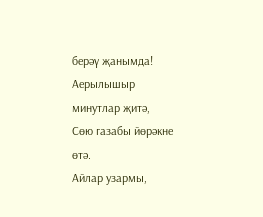берәү җанымда!
Аерылышыр минутлар җитә,
Сөю газабы йөрәкне өтә.
Айлар узармы,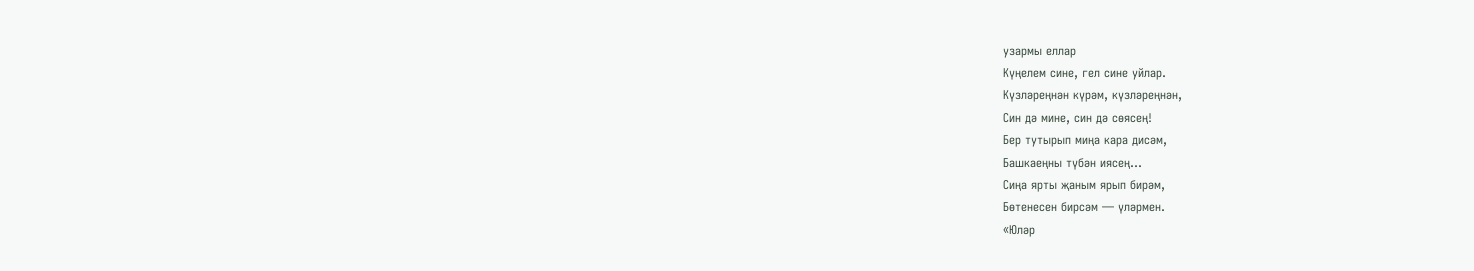узармы еллар
Күңелем сине, гел сине уйлар.
Күзләреңнән күрәм, күзләреңнән,
Син дә мине, син дә сөясең!
Бер тутырып миңа кара дисәм,
Башкаеңны түбән иясең…
Сиңа ярты җаным ярып бирәм,
Бөтенесен бирсәм — үләрмен.
«Юләр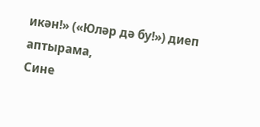икән!» («Юләр дә бу!») диеп аптырама,
Сине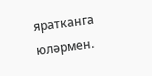яратканга юләрмен.